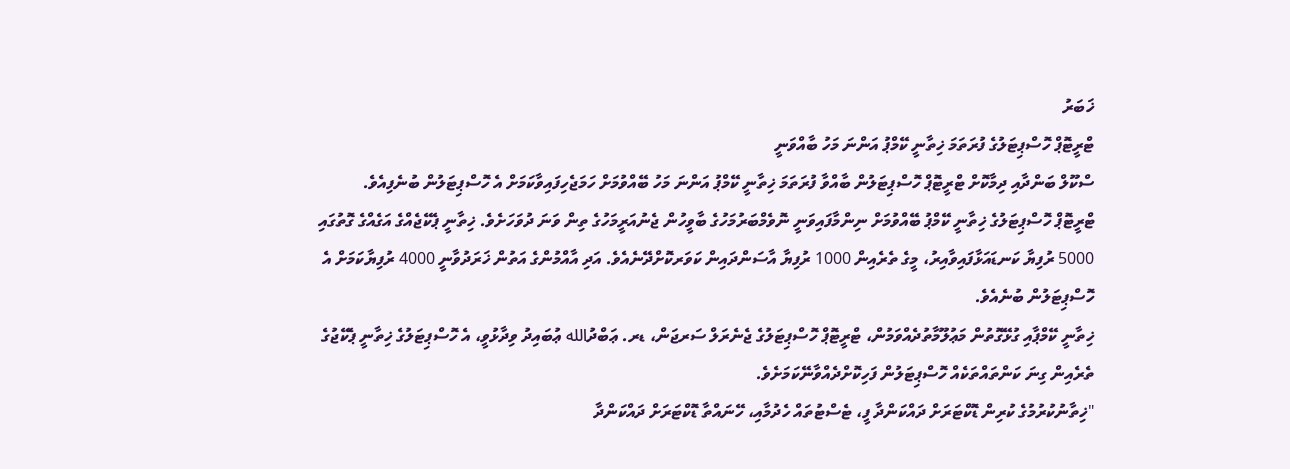ޚަބަރު
ޓްރީޓޮޕް ހޮސްޕިޓަލުގެ ފުރަތަމަ ޚިތާނީ ކޭމްޕު އަންނަ މަހު ބާއްވަނީ
ސްކޫލް ބަންދާއި ދިމާކޮށް ޓްރީޓޮޕް ހޮސްޕިޓަލުން ބާއްވާ ފުރަތަމަ ޚިތާނީ ކޭމްޕު އަންނަ މަހު ބޭއްވުމަށް ހަމަޖެހިފައިވާކަމަށް އެ ހޮސްޕިޓަލުން ބުނެފިއެވެ.
ޓްރީޓޮޕް ހޮސްޕިޓަލުގެ ޚިތާނީ ކޭމްޕު ބޭއްވުމަށް ނިންމާފައިވަނީ ނޮވެމްބަރުމަހުގެ ބާވީހުން ޖެނުއަރީމަހުގެ ތިން ވަނަ ދުވަހަށެވެ. ޚިތާނީ ޕެކޭޖެއްގެ އަގެއްގެ ގޮތުގައި 5000 ރުފިޔާ ކަނޑައަޅާފައިވާއިރު، މީގެ ތެރެއިން 1000 ރުފިޔާ އާސަންދައިން ކަވަރކޮށްދޭނެއެވެ. އަދި އާއްމުންގެ އަތުން ޚަރަދުވާނީ 4000 ރުފިޔާކަމަށް އެ ހޮސްޕިޓަލުން ބުނެއެވެ.
ޚިތާނީ ކޭމްޕާއި ގުޅޭގޮތުން މަޢުލޫމާތުދެއްވަމުން، ޓްރީޓޮޕް ހޮސްޕިޓަލުގެ ޖެނެރަލް ސަރޖަން، ޑރ. ޢަބްދުالله ޢުބައިދު ވިދާޅުވީ، އެ ހޮސްޕިޓަލުގެ ޚިތާނީ ޕެކޭޖުގެ ތެރެއިން ގިނަ ކަންތައްތަކެއް ހޮސްޕިޓަލުން ފަހިކޮށްދެއްވާނޭކަމަށެވެ.
"ޚިތާނުކުރުމުގެ ކުރިން ޑޮކްޓަރަށް ދައްކަންދާ ފީ، ޓެސްޓުތައް ހެދުމާއި، ހޭނައްތާ ޑޮކްޓަރަށް ދައްކަންދާ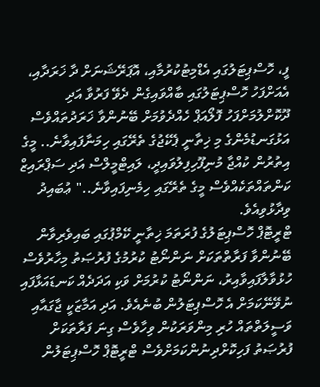ފީ، ހޮސްޕިޓަލުގައި އެޑްމިޓުކުރުމާއި، އޮޕަރޭޝަނަށް ދާ ޚަރަދާއި، އެއަށްފަހު ހޮސްޕިޓަލުގައި ބާއްވައިގެން ދެވޭ ފަރުވާ އަދި ދޫކޮށްލުމަށްފަހު ފޮލޯއަޕް ހެއްދެވުމަށް ބޭނުންވާ ޚަރަދުތައްވެސް އަޅުގަނޑުމެންގެ މި ޚިތާނީ ޕެކޭޖުގެ ތެރޭގައި ހިމަނާފައިވާނެ.. މީގެ އިތުރުން ކުއްޖާ މުނިފޫހިފިލުވައިދީ، ލައިޓްމީލްސް އަދި ސަޕްރައިޒް ކަންތައްތަކެއްވެސް މީގެ ތެރޭގައި ހިމެނިފައިވާނެ.." ޢުބައިދު ވިދާޅުވިއެވެ.
ޓްރީޓޮޕް ހޮސްޕިޓަލުގެ ފުރަތަމަ ޚިތާނީ ކޭމްޕުގައި ބައިވެރިވާން ބޭނުންވާ ފަރާތްތަކަށް ނަންނޯޓު ކުރުމުގެ ފުރުޞަތު މިހާރުވެސް ހުޅުވާލާފައިވާއިރު، ނަންނޯޓު ކުރުމަށް ވަކި އަދަދެއް ކަނޑައަޅާފައި ނުވޭނޭކަމަށް އެ ހޮސްޕިޓަލުން ބުނެއެވެ. އަދި އަމާޒަކީ ޖާގައާއި ވަސީލަތްތައް ހުރި މިންވަރަކުން ވިހާވެސް ގިނަ ފަރާތަކަށް ފުރުޞަތު ފަހިކޮށްދިނުންކަމަށްވެސް ޓްރީޓޮޕް ހޮސްޕިޓަލުން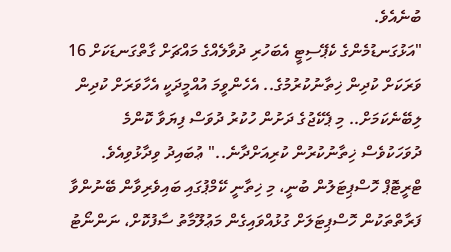ބުނެއެވެ.
"އަޅުގަނޑުމެންގެ ކެޕޭސިޓީ އެބަހުރި ދުވާލެއްގެ މައްޗަށް ގާތްގަނޑަކަށް 16 ވަރަކަށް ކުދިން ޚިތާނުކުރުމުގެ.. އެހެންވީމަ އުއްމީދަކީ އެހާވަރަށް ކުދިން ލިބޭނެކަމަށް.. މި ޕެކޭޖުގެ ދަށުން ހުކުރު ދުވަސް ފިޔަވާ ކޮންމެ ދުވަހަކުވެސް ޚިތާނުކުރުން ކުރިއަށްދާނެ.." ޢުބައިދު ވިދާޅުވިއެވެ.
ޓްރީޓޮޕް ހޮސްޕިޓަލުން ބުނީ، މި ޚިތާނީ ކޭމްޕުގައި ބައިވެރިވާން ބޭނުންވާ ފަރާތްތަކުން ހޮސްޕިޓަލަށް ގުޅުއްވައިގެން މަޢުލޫމާތު ސާފުކޮށް، ނަންނޯޓު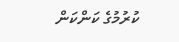ކުރުމުގެ ކަންކަން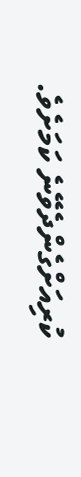ކުރިއަށްގެންދެވޭނެ ކަމަށެވެ.